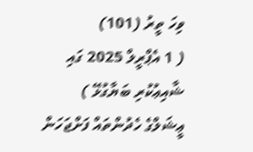ވިހަ ތީރު (101)
( 1 އެޕްރީލް 2025 ގައި ޝާއިޢުކުރި ބަޔާގުޅޭ )
ޢީޝަލްގެ ހެދުންތައް ފަށްޖަހަން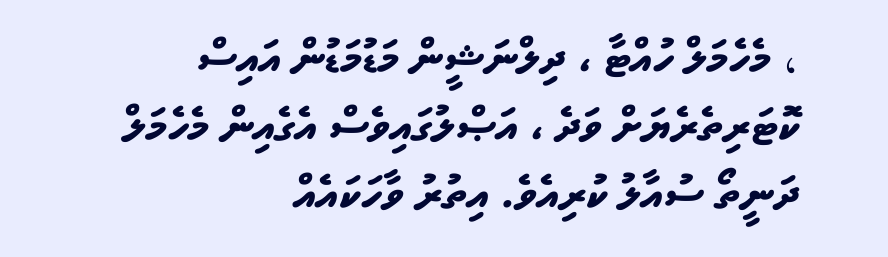، މެހެމަލް ހުއްޓާ ، ދިލްނަޝީން މަޑުމަޑުން އައިސް ކޮޓަރިތެރެޔަށް ވަދެ ، އަޞްލުގައިވެސް އެގެއިން މެހެމަލް ދަނީތޯ ސުއާލު ކުރިއެވެ. އިތުރު ވާހަކައެއް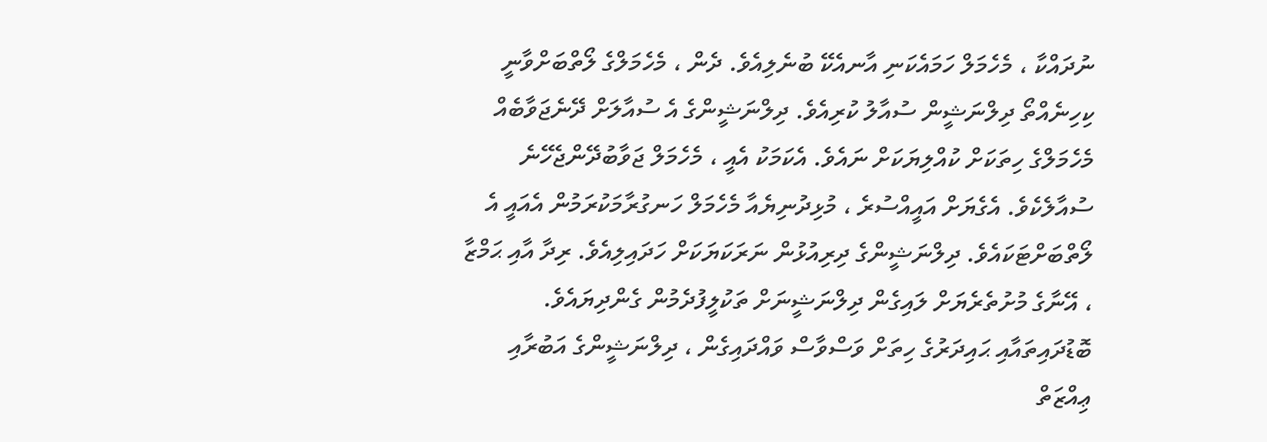ނުދައްކާ ، މެހެމަލް ހަމައެކަނި އާނއެކޭ ބުނެލިއެވެ. ދެން ، މެހެމަލްގެ ލޯތްބަށްވާނީ ކިހިނެއްތޯ ދިލްނަޝީން ސުއާލު ކުރިއެވެ. ދިލްނަޝީންގެ އެ ސުއާލަށް ދޭނެޖަވާބެއް މެހެމަލްގެ ހިތަކަށް ކުއްލިޔަކަށް ނައެވެ. އެކަމަކު އެއީ ، މެހެމަލް ޖަވާބުދޭންޖެހޭނެ ސުއާލެކެވެ. އެގެޔަށް އައީއްސުރެ ، މުޅިދުނިޔެއާ މެހެމަލް ހަނގުރާމަކުރަމުން އެއައީ އެ ލޯތްބަށްޓަކައެވެ. ދިލްނަޝީންގެ ދިރިއުޅުން ނަރަކަޔަކަށް ހަދައިލިއެވެ. ރިދާ އާއި ޙަމްޒާ ، އޭނާގެ މުށުތެރެޔަށް ލައިގެން ދިލްނަޝީނަށް ތަކުލީފުދެމުން ގެންދިޔައެވެ. ބޮޑުދައިތައާއި ޙައިދަރުގެ ހިތަށް ވަސްވާސް ވައްދައިގެން ، ދިލްނަޝީންގެ އަބުރާއި ޢިއްޒަތް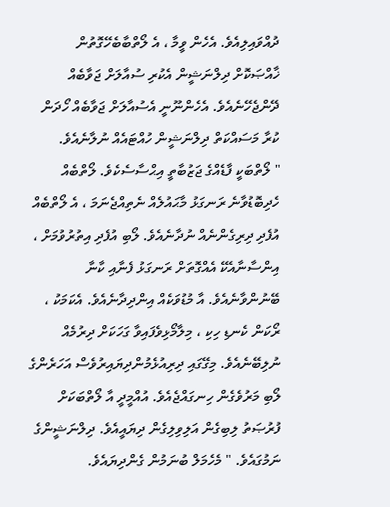ދުއްވައިލިއެވެ. އެހެން ވީމާ ، އެ ލޯތްބާބެހޭގޮތުން ޚާއްޞަކޮށް ދިލްނަޝީން އެކުރި ސުއާލަށް ޖަވާބެއް ދޭންޖެހޭނެއެވެ. އެހެންނޫނީ އެސުއާލަށް ޖަވާބެއް ހޯދަން ކުރާ މަސައްކަތް ދިލްނަޝީން ހުއްޓައެއް ނުލާނެއެވެ.
" ލޯތްބަކީ ފާޑެއްގެ ޖަޒުބާތީ އިޙްސާސެކެވެ. ލޯތްބެއް ހެދިބޮޑުވާނެ ރަނގަޅު މާޙައުލެއް ނެތިއްޖެނަމަ ، އެ ލޯތްބެއް އުފެދި ދިރިގެންނެއް ނުދާނެއެވެ. ލޯބި އުފެދި އިތުރުވުމަށް ، އިންސާނާއެކޭ އެއްގޮތަށް ރަނގަޅު ފެނާއި ކާނާ ބޭނުންވާނެއެވެ. އާ މުޑުވަކެއް އިންދިދާނެއެވެ. އެކަމަކު ، ރޯކަން ކެނޑި ހިކި ، މިލާމޯޅިވެފައިވާ ގަހަކަށް ދިރުމެއް ނުލިބޭނެއެވެ. މިގޭގައި ދިރިއުޅެމުންދިޔައިރުވެސް އަހަރެންގެ ލޯބި މަރުވެގެން ހިނގައްޖެއެވެ. އުއްމީދީ އާ ލޯތްބަކަށް  ފުރުޞަތު ލިބިގެން އަލިވިލިގެން ދިޔައީއެވެ. ދިލްނަޝީންގެ ނަމުގައެވެ. " މެހެމަލް ބުނަމުން ގެންދިޔައެވެ.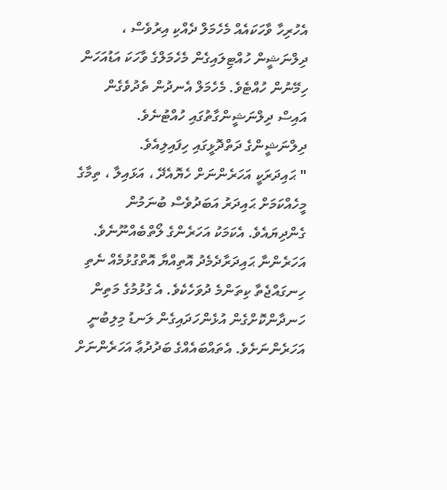އެހުރިހާ ވާހަކައެއް މެހެމަލް ދެއްކި އިރުވެސް ، ދިލްނަޝީން ހުއްޓިލައިގެން މެހެމަލްގެ ވާހަކަ އަޑުއަހަން ހިމޭނުން ހުއްޓެވެ. މެހެމަލް އެނދުން ތެދުވެގެން އައިސް ދިލްނަޝީންގާތުގައި ހުއްޓުނެވެ. ދިލްނަޝީންގެ ދަތްދޮޅީގައި ހިފައިލިއެވެ.
" ޙައިދަރަކީ އަހަރެންނަށް ހެޔޮއެދޭ ، އަޅައިލާ ، ތިމާގެ މީހެއްކަމަށް ޙައިދަރު އަބަދުވެސް ބުނަމުން ގެންދިޔައެވެ. އެކަމަކު އަހަރެންގެ ލޯތްބެއްނޫނެވެ. އަހަރެންނާ ޙައިދަރާދެމެދު އޮތިއްޔާ އޮތްގުޅުމެއް ނެތި ހިނގައްޖެތާ ކިތަންމެ ދުވަހެކެވެ. އެ ގުޅުމުގެ މަތިން ހަނދާންކޮށްގެން އުޅެންހަދައިގެން ލަނޑު މިލިބުނީ އަހަރެންނަށެވެ. އެތައްބައެއްގެ ބަދުދުޢާ އަހަރެންނަށް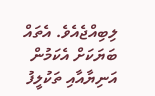ލިބިއްޖެއެވެ. އެތައް ބަޔަކަށް އެކަމުން އަނިޔާއާއި ތަކުލީފު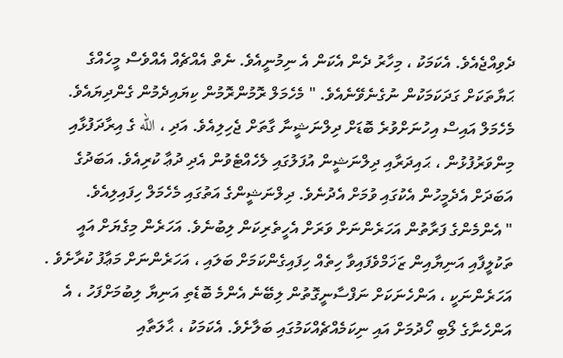ދެވިއްޖެއެވެ. އެކަމަކު ، މިހާރު ދެން އެކަން އެ ނިމުނީއެވެ. ނެތް އެއްޗެއް އެއްވެސް މީހެއްގެ ޙަޔާތަކަށް ގަދަކަމަކުން ނުގެނެވޭނެއެވެ. " މެހެމަލް ރޮމުންރޮމުން ކިޔައިދެމުން ގެންދިޔައެވެ.
މެހެމަލް އައިސް އިހުނަށްވުރެ ބޮޑަށް ދިލްނަޝީނާ ގާތަށް ޖެހިލިއެވެ. އަދި ، الله ގެ އިރާދަފުޅާއި މިންވަރުފުޅުން ، ޙައިދަރާއި ދިލްނަޝީން އުފަލުގައި ލެހެއްޓެވުން އެދި ދުޢާ ކުރިއެވެ. އަބަދުގެ އަބަދަށް އެދެމީހުން އެކުގައި ވުމަށް އެދުނެވެ. ދިލްނަޝީންގެ އަތުގައި މެހެމަލް ހިފައިލިއެވެ.
" އެންމެންގެ ފަރާތުން އަހަރެންނަށް ވަރަށް އެހީތެރިކަން ލިބުނެވެ. އަހަރެން މިގެޔަށް އައީ ތަކުލީފާއި އަނިޔާއިން ޒަޚަމްވެފައިވާ ހިތެއް ހިފައިގެންކަމަށް ބަލައި ، އަހަރެންނަށް މަޢާފު ކުރާށެވެ . އަހަރެންނަކީ ، އަންހެނަކަށް ނަފްސާނީގޮތުން ލިބޭނެ އެންމެ ބޮޑެތި އަނިޔާ ލިބުމަށްފަހު ، އެ އަންހެނާގެ ލޯބި ހޯދުމަށް އައި ނިކަމެއްޗެއްކަމުގައި ބަލާށެވެ. އެކަމަކު ، ޙާލަތާއި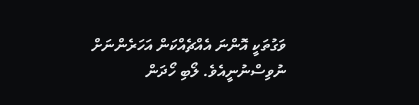ވަގުތަކީ އޮންނަ އެއްޗެއްކަން އަހަރެންނަށް ނުވިސްނުނީއެވެ. ލޯބި ހޯދަން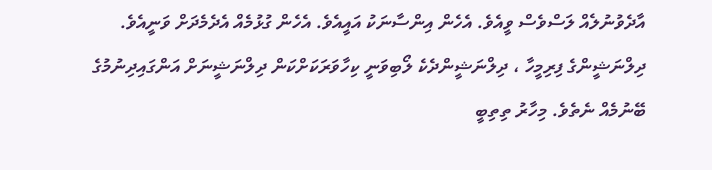އާދެވުނުލެއް ލަސްވެސް ވީއެވެ. އެހެން އިންސާނަކު އައީއެވެ. އެހެން ގުޅުމެއް އެދެމެދަށް ވަނީއެވެ. ދިލްނަޝީންގެ ފިރިމީހާ ، ދިލްނަޝީންދެކެ ލޯބިވަނީ ކިހާވަރަކަށްކަން ދިލްނަޝީނަށް އަންގައިދިނުމުގެ ބޭނުމެއް ނެތެވެ. މިހާރު ތިތިބީ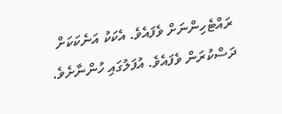ރައްޓެހިންނަށް ވެފައެވެ. އެކަކު އަނެކަކަށް ދަސްކުރަން ވެފައެވެ. އުފަލުގައި ހުންނާށެވެ.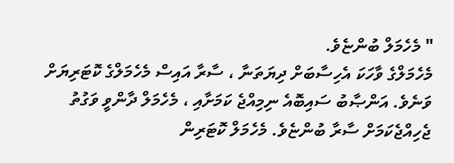" މެހެމަލް ބުންޏެވެ.
މެހެމަލްގެ ވާހަކަ އެހިސާބަށް ދިޔަތަނާ ، ސާރާ އައިސް މެހެމަލްގެ ކޮޓަރިޔަށް ވަނެވެ. އަންޞާބު ސައިބޮއެ ނިމިއްޖެ ކަމަށާއި ، މެހެމަލް ދާންވީ ވަގުތު ޖެހިއްޖެކަމަށް ސާރާ ބުންޏެވެ. މެހެމަލް ކޮޓަރިން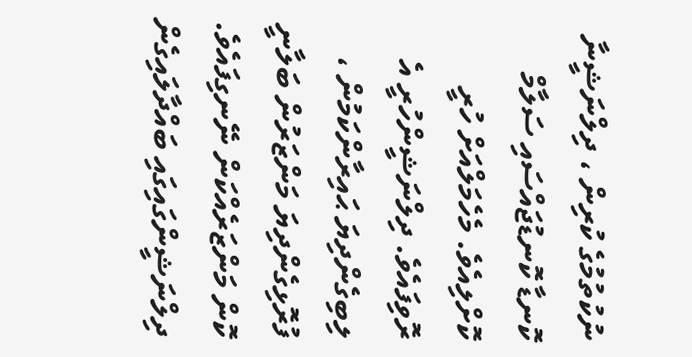ނުކުތުމުގެ ކުރިން ، ދިލްނަޝީނާ ކޮނޑާ ކޮނޑުޖައްސައި ސަލާމް ކޮށްލިއެވެ. މެހެމަލްއަށް ހުރީ ރޮވިފައެވެ. ދިލްނަޝީންހުރީ އެ ލިބިގެންދިޔަ ޙައިރާންކަމުން ، ފުރޮޅިގެންދިޔަ މަންޒަރުން ބަލާނީ ކޮން މަންޒަރެއްކަން ނޭނގިފައެވެ. ދިލްނަޝީންގައިގައި ބައްދާލައިގެން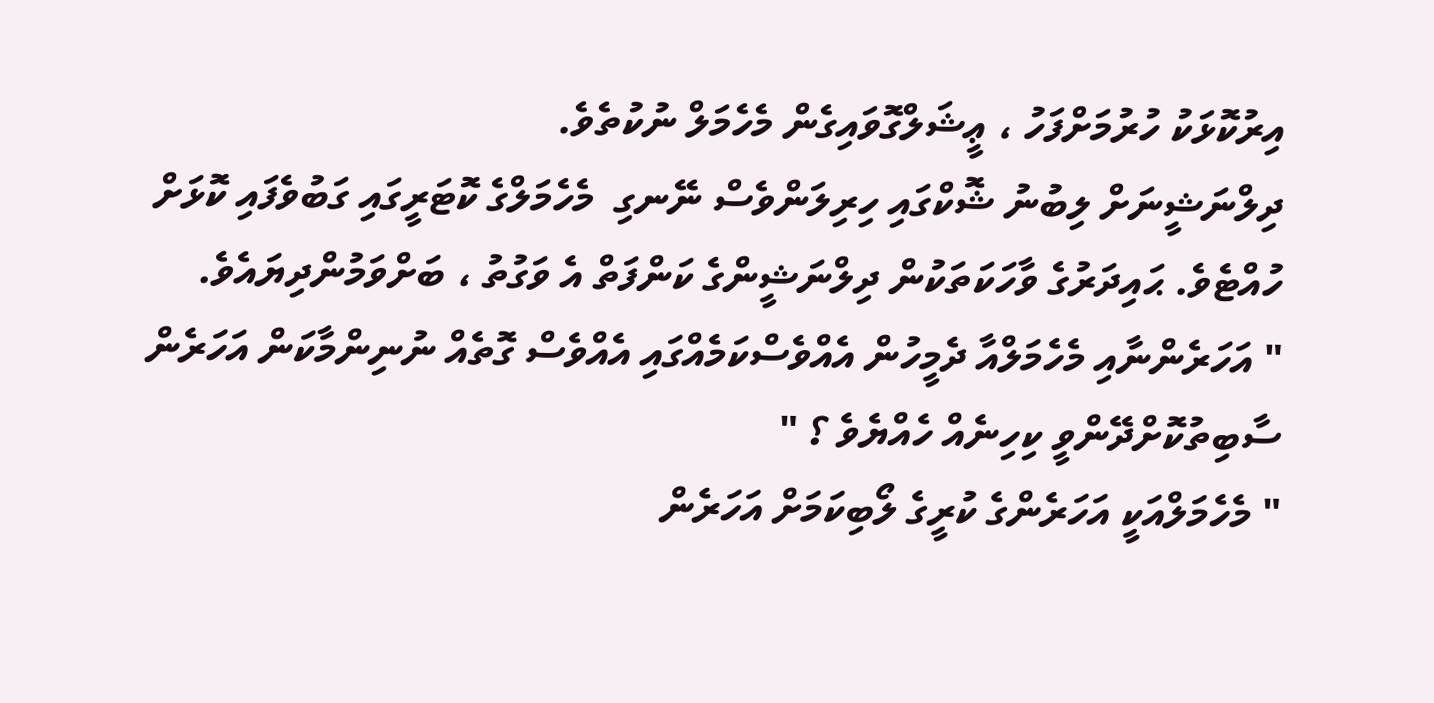އިރުކޮޅަކު ހުރުމަށްފަހު ، ޢީޝަލްގޮވައިގެން މެހެމަލް ނުކުތެވެ.
ދިލްނަޝީނަށް ލިބުނު ޝޮކްގައި ހިރިލަންވެސް ނޭނގި  މެހެމަލްގެ ކޮޓަރީގައި ގަބުވެފައި ކޮޅަށް ހުއްޓެވެ. ޙައިދަރުގެ ވާހަކަތަކުން ދިލްނަޝީންގެ ކަންފަތް އެ ވަގުތު ، ބަށްވަމުންދިޔައެވެ.
" އަހަރެންނާއި މެހެމަލްއާ ދެމީހުން އެއްވެސްކަމެއްގައި އެއްވެސް ގޮތެއް ނުނިންމާކަން އަހަރެން ސާބިތުކޮށްދޭންވީ ކިހިނެއް ހެއްޔެވެ ؟ "
" މެހެމަލްއަކީ އަހަރެންގެ ކުރީގެ ލޯބިކަމަށް އަހަރެން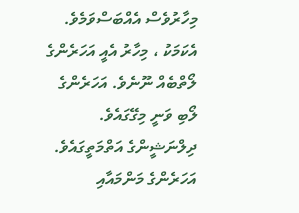މިހާރުވެސް އެއްބަސްވަމެވެ. އެކަމަކު ، މިހާރު އެއީ އަހަރެންގެ ލޯތްބެއް ނޫނެވެ. އަހަރެންގެ ލޯބި ވަނީ މިގޭގައެވެ. ދިލްނަޝީންގެ އަތްމަތީގައެވެ. އަހަރެންގެ މަންމައާއި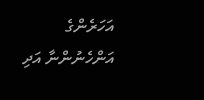އަހަރެންގެ އަންހެނުންނާ އަދި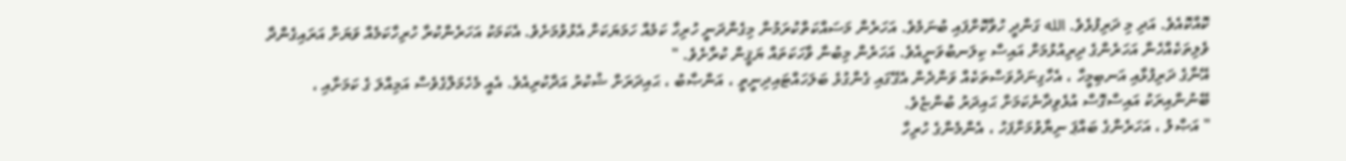ކޮއްކޮއެވެ. އަދި މި ދަރިފުޅެވެ. الله ގަންދީ ހުވާކޮށްފައި ބުނަމެވެ. އަހަރެން މަސައްކަތްކުރަމުން މިގެންދަނީ ހުރިހާ ކަމެއް ހަމަޔަކަށް އެޅުވުމަށެވެ. އެކަމަކު އަހަރެންކުރާ ހުރިހާކަމެއް ވަޔަށް އަރައިގެންދާ ވެލިތަކެއްހެން އަހަރެންގެ ދިރިއުޅުމަށް އައިސް ކިލަނބުވަނީއެވެ. އަހަރެން މިބުނާ ވާހަކަތައް ޔަޤީން ކުރާށެވެ. "
އޭނާގެ ދަރިފުޅާއި އަނބިމީހާ ، އެހާގިނަދުވަސްތަކެއް ވަންދެން އެގޭގައި ގެންގުޅެ ބަލަހައްޓައިދިނީތީ ، އަންޞާބު ، ޙައިދަރަށް ޝުކުރު އަދާކުރިއެވެ. އެއީ މެހެމަލްގެވެސް އަމިއްލަ ގެ ކަމަށާއި ، ބޭނުންއިރަކު އައިސްގޮސް އުޅެވިދާނެކަމަށް ޙައިދަރު ބުންޏެވެ.
" އަޞްލު ، އަހަރެންގެ ބައްޕަ ނިޔާވުމަށްފަހު ، އެންމެންގެ ހުރިހާ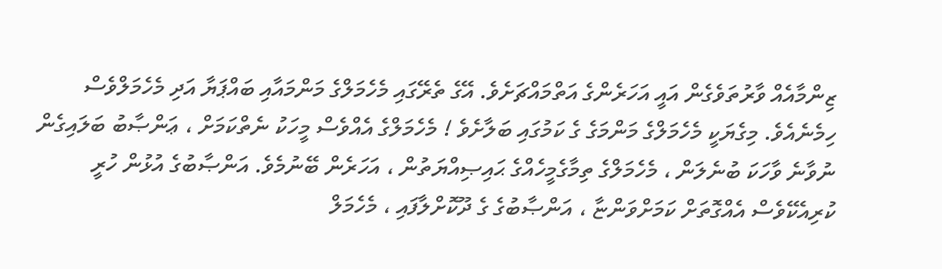ޒިންމާއެއް ވާރުތަވެގެން އައީ އަހަރެންގެ އަތްމައްޗަށެވެ. އޭގެ ތެރޭގައި މެހެމަލްގެ މަންމައާއި ބައްޕަޔާ އަދި މެހެމަލްވެސް ހިމެނެއެވެ. މިގެޔަކީ މެހެމަލްގެ މަންމަގެ ގެ ކަމުގައި ބަލާށެވެ ! މެހެމަލްގެ އެއްވެސް މީހަކު ނެތްކަމަށް ، ޢަންޞާބު ބަލައިގެން ނުވާނެ ވާހަކަ ބުނެލަން ، މެހެމަލްގެ ތިމާގެމީހެއްގެ ޙައިޞިއްޔަތުން ، އަހަރެން ބޭނުމެވެ. އަންޞާބުގެ އުޅުން ހުރީ ކުރިއެކޭވެސް އެއްގޮތަށް ކަމަށްވަންޏާ ، އަންޞާބުގެ ގެ ދޫކޮށްލާފައި ، މެހެމަލް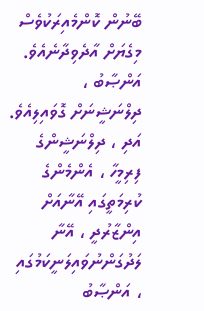ބޭނުން ކޮންމެއިރަކުވެސް މިގެޔަށް އާދެވިދާނެއެވެ.
އަންޞާބު ، ދިލްނަޝީނަށް ގޮވައިލިއެވެ. އަދި ، ދިލްނަޝީންގެ ފިރިމީހާ ، އެންމެންގެ ކުރިމަތީގައި އޭނާއަށް އިންޒާރުދީ ، އޭނާ ލަދުގަންނުވައިލަނީކަމުގައި ، އަންޞާބު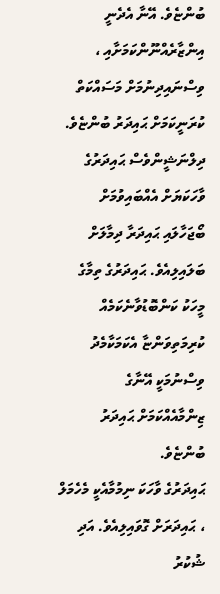ބުންޏެވެ. އޭނާ އެދެނީ އިންޒާރެއްނޫންކަމަށާއި ، ވިސްނައިދިނުމަށް މަސައްކަތް ކުރަނީކަމަށް ޙައިދަރު ބުންޏެވެ. ދިލްނަޝީންވެސް ޙައިދަރުގެ ވާހަކަޔަށް އެއްބައިވުމަށް ބޯޖަހާލައި ޙައިދަރާ ދިމާލަށް ބަލައިލިއެވެ. ޙައިދަރުގެ ތިމާގެ މީހަކު ކަންބޮޑުވާނެކަމެއް ކުރިމަތިވަންޏާ އެކަމަކާމެދު ވިސްނުމަކީ އޭނާގެ ޒިންމާއެއްކަމަށް ޙައިދަރު ބުންޏެވެ.
ޙައިދަރުގެ ވާހަކަ ނިމުމާއެކީ މެހެމަލް ، ޙައިދަރަށް ގޮވައިލިއެވެ. އަދި ޝުކުރު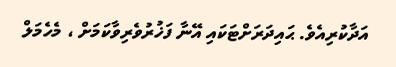އަދާކުރިއެވެ. ޙައިދަރަށްޓަކައި އޭނާ ފަޚުރުވެރިވާކަމަށް ، މެހެމަލް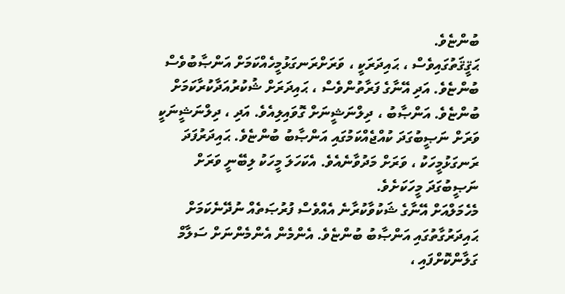ބުންޏެވެ.
ޙަޤީޤަތުގައިވެސް ، ޙައިދަރަކީ ، ވަރަށްރަނގަޅުމީހެއްކަމަށް އަންޞާބުވެސް ބުންޏެވެ. އަދި އޭނާގެ ފަރާތުންވެސް ، ޙައިދަރަށް ޝުކުރުއަދާކުރާކަމަށް ބުންޏެވެ. އަންޞާބު ، ދިލްނަޝީނަށް ގޮވައިލިއެވެ. އަދި ، ދިލްނަޝީނަކީ ވަރަށް ނަޞީބުގަދަ ކުއްޖެއްކަމުގައި އަންޞާބު ބުންޏެވެ. ޙައިދަރުފަދަ ރަނގަޅުމީހަކު ، ވަރަށް މަދުވާނެއެވެ. އެކަހަލަ މީހަކު ލިބޭނީ ވަރަށް ނަޞީބުގަދަ މީހަކަށެވެ.
މެހެމަލްއަށް އޭނާގެ ޝަކުވާކުރާނެ އެއްވެސް ފުރުޞަތެއް ނުދޭނެކަމަށް ޙައިދަރުގާތުގައި އަންޞާބު ބުންޏެވެ. އެންމެން އެންމެންނަށް ސަލާމް ގަލާންކޮށްފައި ،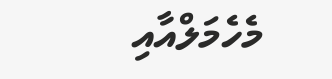މެހެމަލްއާއި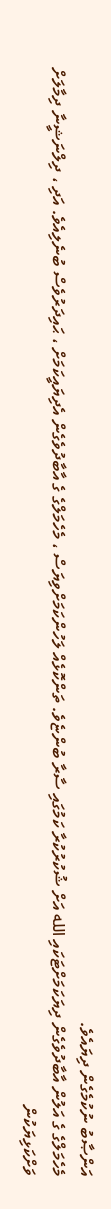އަންޞާބު ނުކުމެގެން ދިޔައެވެ.
މެހެމަލްގެ ގެ އަލުން އާބާދުވެގެން ދިޔަކަމަށްޓަކައި الله އަށް ޝުކުރުކުރާ ކަމުގައި ސާރާ ބުންޏެވެ. ތަންކޮޅެއް ލަހުންކަމަށްވިޔަސް ، މެހެމަލްގެ ގެ އާބާދުވެގެން އެދިޔައީކަމަށް ، ޙައިދަރުވެސް ބުނެލިއެވެ. އަދި ، ދިލްނަޝީނާ ދިމާލަށް ވަށްކަޅިޔަކުން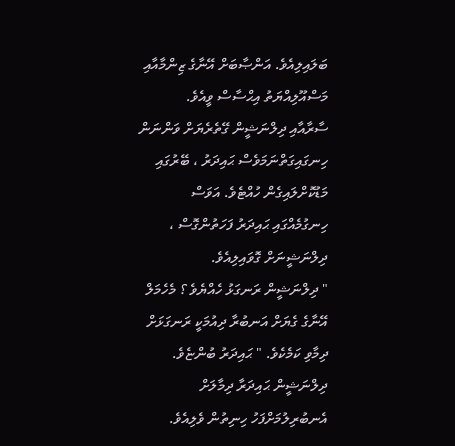ބަލައިލިއެވެ. އަންޞާބަށް އޭނާގެ ޒިންމާއާއި މަސްއޫލިއްޔަތު އިޙްސާސް ވީއެވެ.
ސާރާއާއި ދިލްނަޝީން ގޭތެރެޔަށް ވަންނަން ހިނގައިގަތްނަމަވެސް ޙައިދަރު ، ބޭރުގައި މަޑުކޮށްލައިގެން ހުއްޓެވެ. އަވަސް ހިނގުމެއްގައި ޙައިދަރު ފަހަތުންގޮސް ، ދިލްނަޝީނަށް ގޮވައިލިއެވެ.
" ދިލްނަޝީން ރަނގަޅު ހެއްޔެވެ ؟ މެހެމަލް އޭނާގެ ގެޔަށް އަނބުރާ ދިއުމަކީ ރަނގަޅަށް ދިމާވި ކަމެކެވެ. " ޙައިދަރު ބުންޏެވެ.
ދިލްނަޝީން ޙައިދަރާ ދިމާލަށް އެނބުރިލުމަށްފަހު ހިނިތުން ވެލިއެވެ.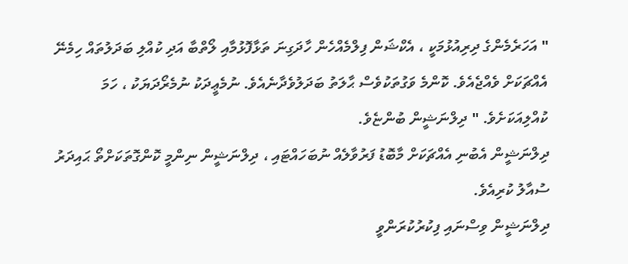" އަހަރެމެންގެ ދިރިއުޅުމަކީ ، އެކްޝަން ފިލްމެއްހެން ހާދަގިނަ ތަޅާފޮޅުމާއި ލޯތްބާ އަދި ކުއްލި ބަދަލުތައް ހިމެނޭ އެއްޗަކަށް ވެއްޖެއެވެ. ކޮންމެ ވަގުތަކުވެސް ޙާލަތު ބަދަލުވެދާނެއެވެ. ނުމެޢީދަކު ނުމެރޯދަޔަކު ، ހަމަ ކުއްލިއަކަށެވެ. " ދިލްނަޝީން ބުންޏެވެ.
ދިލްނަޝީން އެބުނި އެއްޗަކަށް މާބޮޑު ފަރުވާލެއް ނުބަހައްޓައި ، ދިލްނަޝީން ނިންމީ ކޮންގޮތަކަށްތޯ ޙައިދަރު ސުއާލު ކުރިއެވެ.
ދިލްނަޝީން ވިސްނައި ފިކުރުކުރަންވީ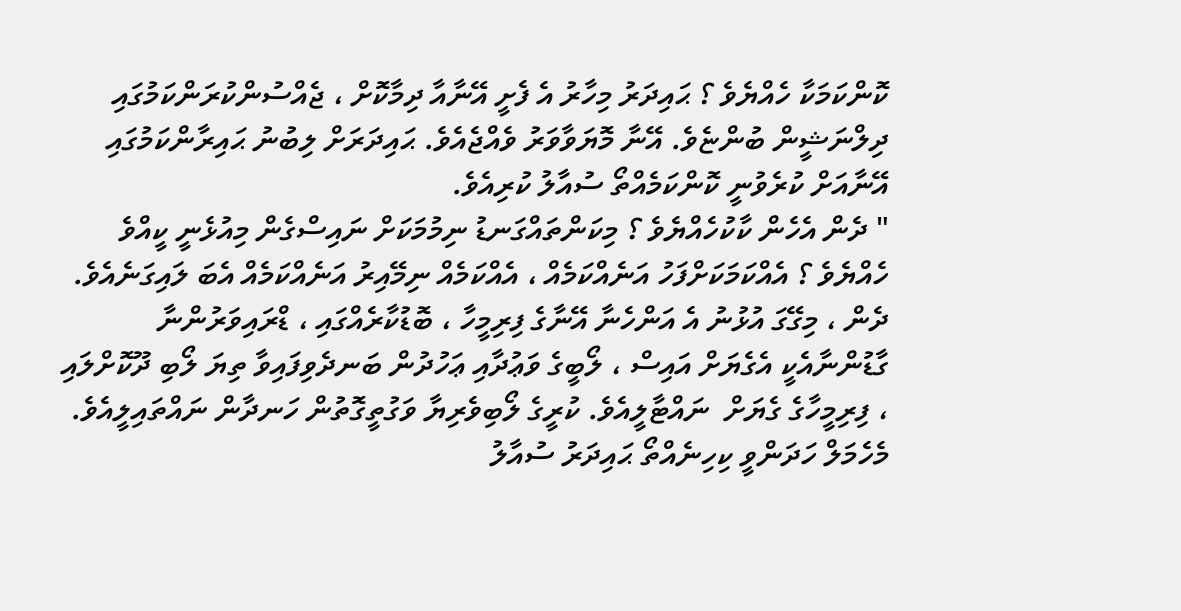ކޮންކަމަކާ ހެއްޔެވެ ؟ ޙައިދަރު މިހާރު އެ ފެށީ އޭނާއާ ދިމާކޮށް ، ޖެއްސުންކުރަންކަމުގައި ދިލްނަޝީން ބުންޏެވެ. އޭނާ މޮޔަވާވަރު ވެއްޖެއެވެ. ޙައިދަރަށް ލިބުނު ޙައިރާންކަމުގައި އޭނާއަށް ކުރެވުނީ ކޮންކަމެއްތޯ ސުއާލު ކުރިއެވެ.
" ދެން އެހެން ކާކުހެއްޔެވެ ؟ މިކަންތައްގަނޑު ނިމުމަކަށް ނައިސްގެން މިއުޅެނީ ކީއްވެ ހެއްޔެވެ ؟ އެއްކަމަކަށްފަހު އަނެއްކަމެއް ، އެއްކަމެއް ނިމޭއިރު އަނެއްކަމެއް އެބަ ލައިގަނެއެވެ. ދެން ، މިގޭގަ އުޅުނު އެ އަންހެނާ އޭނާގެ ފިރިމީހާ ، ބޮޑުކާރެއްގައި ، ޑްރައިވަރުންނާ ގާޑުންނާއެކީ އެގެޔަށް އައިސް ، ލޯބީގެ ވަޢުދާއި ޢަހުދުން ބަނދެވިފައިވާ ތިޔަ ލޯބި ދޫކޮށްލައި ، ފިރިމީހާގެ ގެޔަށް  ނައްޓާލީއެވެ. ކުރީގެ ލޯބިވެރިޔާ ވަގުތީގޮތުން ހަނދާން ނައްތައިލީއެވެ.
މެހެމަލް ހަދަންވީ ކިހިނެއްތޯ ޙައިދަރު ސުއާލު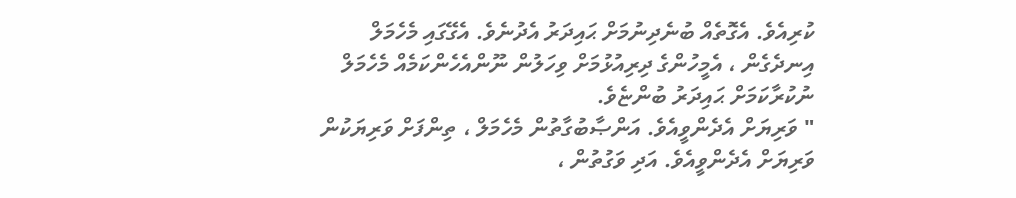ކުރިއެވެ. އެގޮތެއް ބުނެދިނުމަށް ޙައިދަރު އެދުނެވެ. އެގޭގައި މެހެމަލް އިނދެގެން ، އެމީހުންގެ ދިރިއުޅުމަށް ވިހަލުން ނޫންއެހެންކަމެއް މެހެމަލް ނުކުރާކަމަށް ޙައިދަރު ބުންޏެވެ.
" ވަރިޔަށް އެދެންވީއެވެ. އަންޞާބުގާތުން މެހެމަލް ، ތިންފަށް ވަރިޔަކުން ވަރިޔަށް އެދެންވީއެވެ. އަދި ވަގުތުން ،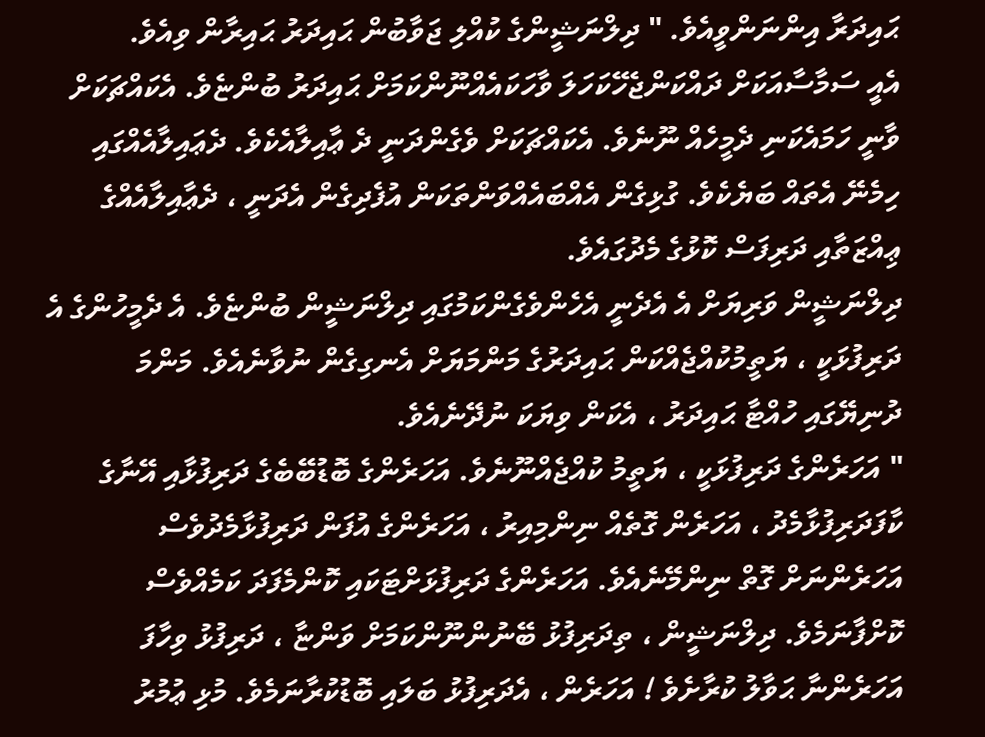ޙައިދަރާ އިންނަންވީއެވެ. " ދިލްނަޝީންގެ ކުއްލި ޖަވާބުން ޙައިދަރު ޙައިރާން ވިއެވެ.
އެއީ ސަމާސާއަކަށް ދައްކަންޖެހޭކަހަލަ ވާހަކައެއްނޫންކަމަށް ޙައިދަރު ބުންޏެވެ. އެކައްޗަކަށް ވާނީ ހަމައެކަނި ދެމީހެއް ނޫނެވެ. އެކައްޗަކަށް ވެގެންދަނީ ދެ ޢާއިލާއެކެވެ. ދެޢައިލާއެއްގައި ހިމެނޭ އެތައް ބަޔެކެވެ. ގުޅިގެން އެއްބައެއްވަންތަކަން އުފެދިގެން އެދަނީ ، ދެޢާއިލާއެއްގެ ޢިއްޒަތާއި ދަރިފަސް ކޮޅުގެ މެދުގައެވެ.
ދިލްނަޝީން ވަރިޔަށް އެ އެދެނީ އެހެންވެގެންކަމުގައި ދިލްނަޝީން ބުންޏެވެ. އެ ދެމީހުންގެ އެ ދަރިފުޅަކީ ، ޔަތީމުކުއްޖެއްކަން ޙައިދަރުގެ މަންމަޔަށް އެނގިގެން ނުވާނެއެވެ. މަންމަ ދުނިޔޭގައި ހުއްޓާ ޙައިދަރު ، އެކަން ވިޔަކަ ނުދޭނެއެވެ.
" އަހަރެންގެ ދަރިފުޅަކީ ، ޔަތީމު ކުއްޖެއްނޫނެވެ. އަހަރެންގެ ބޮޑުބޭބެގެ ދަރިފުޅާއި އޭނާގެ ކާފަދަރިފުޅާމެދު ، އަހަރެން ގޮތެއް ނިންމިއިރު ، އަހަރެންގެ އުފަން ދަރިފުޅާމެދުވެސް އަހަރެންނަށް ގޮތް ނިންމޭނެއެވެ. އަހަރެންގެ ދަރިފުޅަށްޓަކައި ކޮންމެފަދަ ކަމެއްވެސް ކޮށްފާނަމެވެ. ދިލްނަޝީން ، ތިދަރިފުޅު ބޭނުންނޫންކަމަށް ވަންޏާ ، ދަރިފުޅު ވިހާފަ އަހަރެންނާ ޙަވާލު ކުރާށެވެ ! އަހަރެން ، އެދަރިފުޅު ބަލައި ބޮޑުކުރާނަމެވެ. މުޅި ޢުމުރު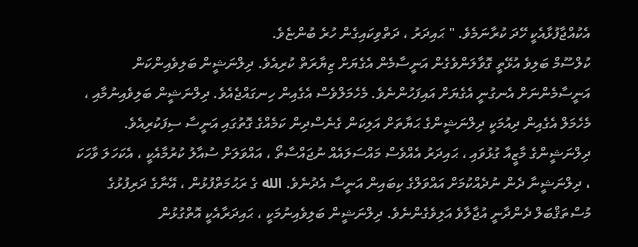އެކުއްޖާފުޅާއެކީ ހޭދަ ކުރާނަމެވެ. " ޙައިދަރު ، ދަތްވިކައިގެން ހުރެ ބުންޏެވެ.
ކުލްސޫމް ބަލިވެ އުޅޭތީ ގޮވާލަންވެގެން އަނީސާމެން އެގެޔަށް ޒިޔާރަތް ކުރިއެވެ. ދިލްނަޝީން ބަލިވެއިންކަން އަނީސާމެންނަށް އެނގުނީ އެގެޔަށް އައިފަހުންނެވެ. މެހެމަލްވެސް އެގެއިން ހިނގައްޖެއެވެ. ދިލްނަޝީން ބަލިވެއިނުމާއި ، މެހެމަލް އެގެއިން ދިއުމަކީ ދިލްނަޝީންގެ ޙަޔާތަށް އަލިކަން ގެނެސްދިން ކަމެއްގެ ގޮތުގައި އަނީސާ ސިފަކުރިއެވެ. ދިލްނަޝީންގެ މާޒީއާ ގުޅުވައި ، ޙައިދަރު އެއްވެސް މައްސަލައެއް ނުޖައްސާތޯ ، އައްވަލަށް ސުއާލު ކުރުމާއެކީ ، އެކަހަލަ ވާހަކަ ، ދިލްނަޝީނާ ދެން ނުދެއްކުމަށް އައްވަލްގެ ކިބައިން އަނީސާ އެދުނެވެ. الله ގެ ރަޙުމަތްފުޅުން ، އޭނާގެ ދަރިފުޅުގެ މުސްތަޤްބަލް ދެންދާނީ އުޖާލާވެ އަލިވެގެންނެވެ. ދިލްނަޝީން ބަލިވެއިނުމަކީ ، ޙައިދަރާއެކީ އޮތްގުޅުން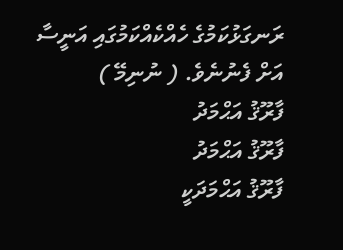ރަނގަޅުކަމުގެ ހެއްކެއްކަމުގައި އަނީސާ އަށް ފެނުނެވެ. ( ނުނިމޭ )
ފާރޫޤު އަޙްމަދު
ފާރޫޤު އަޙްމަދު
ފާރޫޤު އަޙްމަދަކީ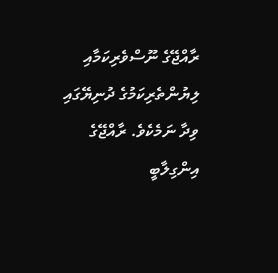ރާއްޖޭގެ ނޫސްވެރިކަމާއި ލިޔުންތެރިކަމުގެ ދުނިޔޭގައި ވިދާ ނަމެކެވެ. ރާއްޖޭގެ އިންގިލާބީ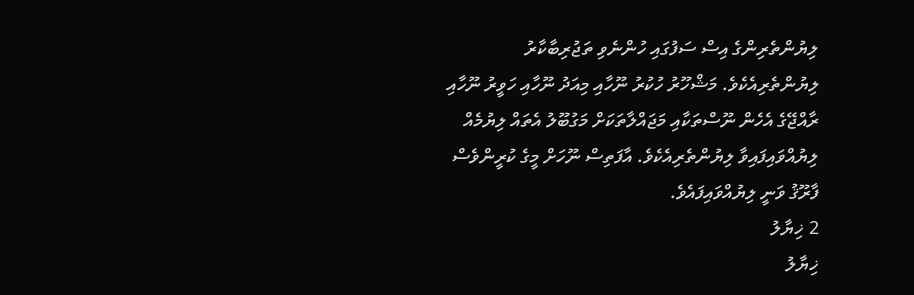ލިޔުންތެރިންގެ އިސް ސަފުގައި ހުންނެވި ތަޖުރިބާކާރު ލިޔުންތެރިއެކެވެ. މަޝްހޫރު ހުކުރު ނޫހާއި މިއަދު ނޫހާއި ހަވީރު ނޫހާއި ރާއްޖޭގެ އެހެން ނޫސްތަކާއި މަޖައްލާތަކަށް މަގުބޫލު އެތައް ލިޔުމެއް ލިޔުއްވައިފައިވާ ލިޔުންތެރިއެކެވެ. އާފަތިސް ނޫހަށް މީގެ ކުރީންވެސް ފާރޫޤު ވަނީ ލިޔުއްވައިފައެވެ.
2 ޚިޔާލު
ޚިޔާލު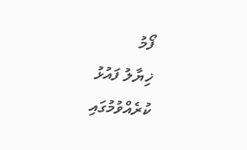ފޯމު
ޚިޔާލު ފައުޅު ކުރެއްވުމުގައި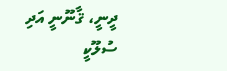ދީނީ، ޤާނޫނީ އަދި ސުލޫކީ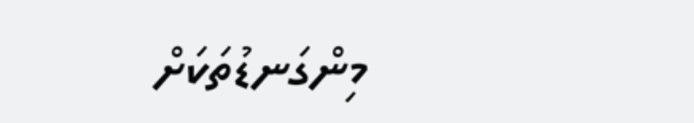މިންގަނޑުތަކަށް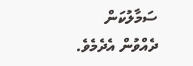ސަމާލުކަން ދެއްވުން އެދެމެވެ.